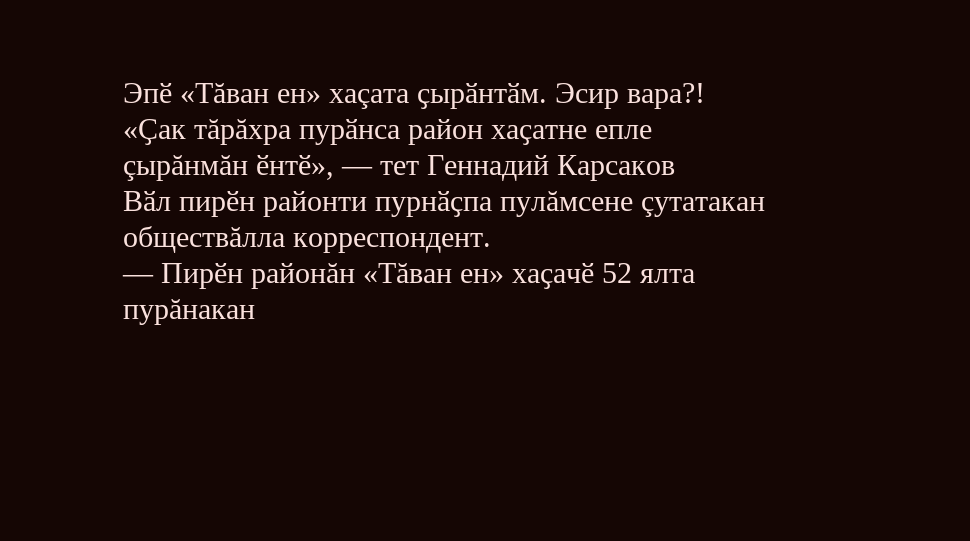Эпӗ «Тăван ен» хаçата ҫырӑнтӑм. Эсир вара?!
«Ҫак тăрăхра пурӑнса район хаҫатне епле çырăнмăн ӗнтӗ», — тет Геннадий Карсаков
Вӑл пирӗн районти пурнӑҫпа пулăмсене çутатакан обществăлла корреспондент.
— Пирӗн районăн «Тăван ен» хаҫачӗ 52 ялта пурăнакан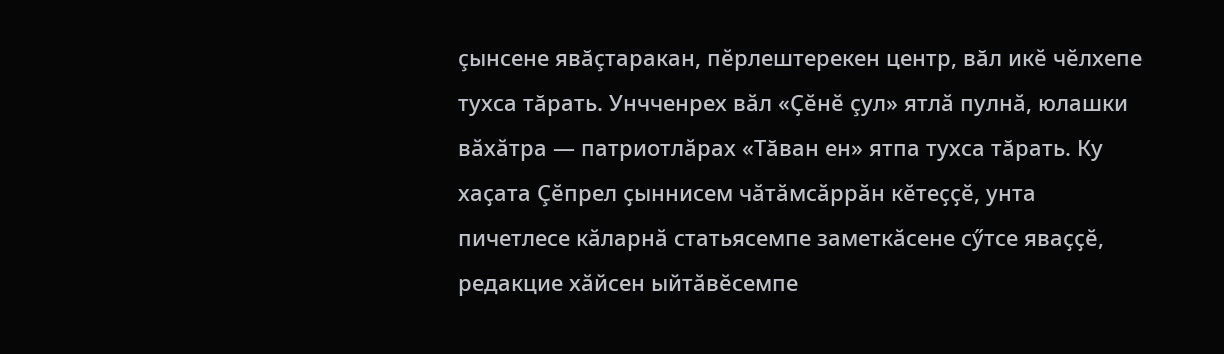çынсене явăçтаракан, пӗрлештерекен центр, вăл икӗ чӗлхепе тухса тăрать. Унчченрех вӑл «Ҫӗнӗ çул» ятлӑ пулнӑ, юлашки вӑхӑтра — патриотлӑрах «Тăван ен» ятпа тухса тăрать. Ку хаҫата Çӗпрел ҫыннисем чӑтӑмсӑррӑн кӗтеҫҫӗ, унта пичетлесе кӑларнӑ статьясемпе заметкӑсене сӳтсе яваҫҫӗ, редакцие хӑйсен ыйтӑвӗсемпе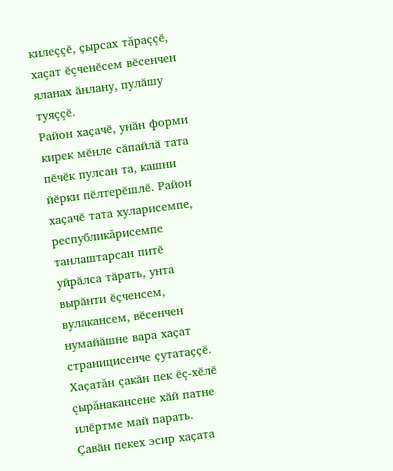килеççӗ, ҫырсах тăраççӗ, хаçат ӗçченӗсем вӗсенчен яланах ӑнлану, пулӑшу туяççӗ.
Район хаҫачӗ, унӑн форми кирек мӗнле сӑпайлӑ тата пӗчӗк пулсан та, кашни йӗрки пӗлтерӗшлӗ. Район хаҫачӗ тата хуларисемпе, республикăрисемпе танлаштарсан питӗ уйрӑлса тӑрать, унта вырӑнти ӗҫченсем, вулакансем, вӗсенчен нумайӑшне вара хаҫат страницисенче ҫутатаҫҫӗ. Хаҫатăн çакӑн пек ӗç-хӗлӗ çырăнакансене хӑй патне илӗртме май парать. Ҫавӑн пекех эсир хаҫата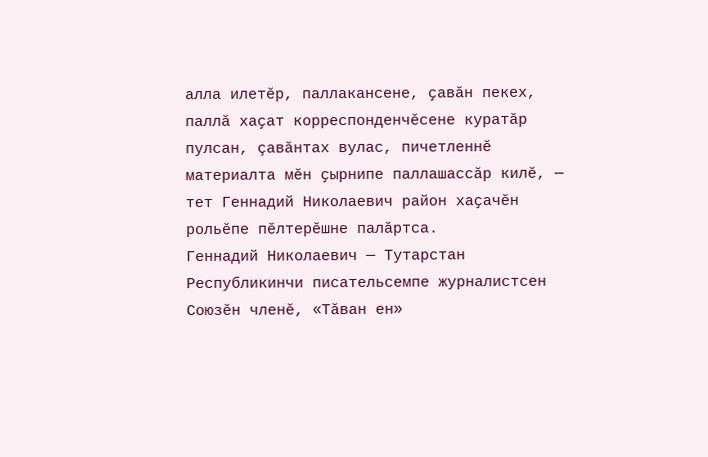алла илетӗр, паллакансене, ҫавӑн пекех, паллă хаҫат корреспонденчӗсене куратӑр пулсан, çавăнтах вулас, пичетленнӗ материалта мӗн ҫырнипе паллашассăр килӗ, — тет Геннадий Николаевич район хаҫачӗн рольӗпе пӗлтерӗшне палăртса.
Геннадий Николаевич — Тутарстан Республикинчи писательсемпе журналистсен Союзӗн членӗ, «Тăван ен»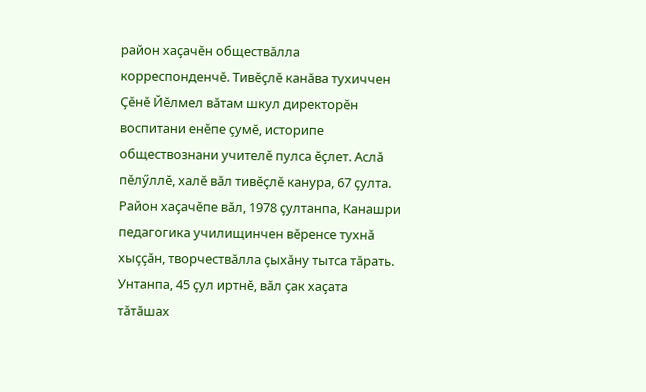район хаҫачӗн обществăлла корреспонденчӗ. Тивӗçлӗ канăва тухиччен Çӗнӗ Йӗлмел вӑтам шкул директорӗн воспитани енӗпе çумӗ, историпе обществознани учителӗ пулса ӗҫлет. Аслӑ пӗлӳллӗ, халӗ вӑл тивӗҫлӗ канура, 67 ҫулта. Район хаҫачӗпе вӑл, 1978 ҫултанпа, Канашри педагогика училищинчен вӗренсе тухнӑ хыҫҫӑн, творчествăлла ҫыхӑну тытса тăрать. Унтанпа, 45 ҫул иртнӗ, вӑл ҫак хаҫата тӑтӑшах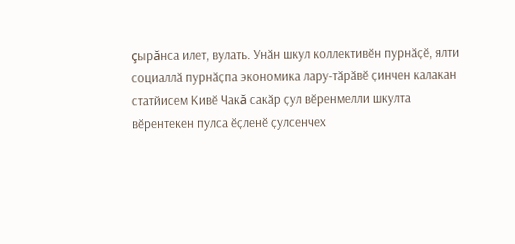çырăнса илет, вулать. Унӑн шкул коллективӗн пурнӑҫӗ, ялти социаллӑ пурнӑҫпа экономика лару-тӑрӑвӗ ҫинчен калакан статйисем Кивӗ Чакă сакӑр ҫул вӗренмелли шкулта вӗрентекен пулса ӗҫленӗ ҫулсенчех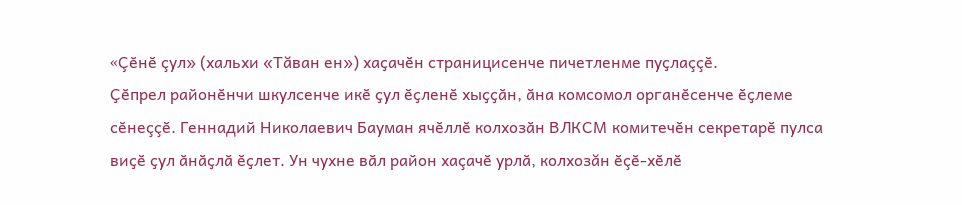«Çӗнӗ çул» (хальхи «Тăван ен») хаҫачӗн страницисенче пичетленме пуҫлаççӗ.
Ҫӗпрел районӗнчи шкулсенче икӗ ҫул ӗҫленӗ хыҫҫӑн, ӑна комсомол органӗсенче ӗҫлеме сӗнеççӗ. Геннадий Николаевич Бауман ячӗллӗ колхозӑн ВЛКСМ комитечӗн секретарӗ пулса виҫӗ ҫул ӑнӑҫлӑ ӗҫлет. Ун чухне вӑл район хаçачӗ урлӑ, колхозăн ӗçӗ-хӗлӗ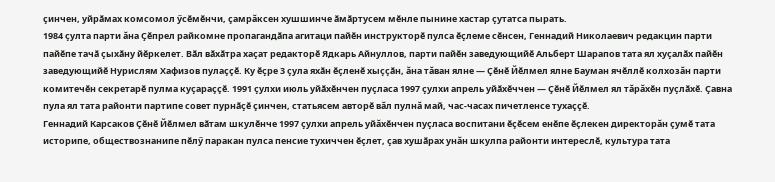çинчен, уйрӑмах комсомол ӳсӗмӗнчи, çамрăксен хушшинче ӑмӑртусем мӗнле пынине хастар ҫутатса пырать.
1984 ҫулта парти ăна Ҫӗпрел райкомне пропагандӑпа агитаци пайӗн инструкторӗ пулса ӗҫлеме сӗнсен, Геннадий Николаевич редакцин парти пайӗпе тачӑ ҫыхӑну йӗркелет. Вӑл вӑхӑтра хаҫат редакторӗ Ядкарь Айнуллов, парти пайӗн заведующийӗ Альберт Шарапов тата ял хуҫалӑх пайӗн заведующийӗ Нурислям Хафизов пулаççӗ. Ку ӗҫре 3 ҫула яхӑн ӗҫленӗ хыҫҫӑн, ăна тăван ялне — Çӗнӗ Йӗлмел ялне Бауман ячӗллӗ колхозăн парти комитечӗн секретарӗ пулма куҫараççӗ. 1991 ҫулхи июль уйӑхӗнчен пуҫласа 1997 ҫулхи апрель уйӑхӗччен — Çӗнӗ Йӗлмел ял тăрăхӗн пуҫлӑхӗ. Ҫавна пула ял тата районти партипе совет пурнӑҫӗ çинчен, статьясем авторӗ вăл пулнă май, час-часах пичетленсе тухаççӗ.
Геннадий Карсаков Çӗнӗ Йӗлмел вӑтам шкулӗнче 1997 ҫулхи апрель уйăхӗнчен пуҫласа воспитани ӗçӗсем енӗпе ӗçлекен директорăн çумӗ тата историпе, обществознанипе пӗлӳ паракан пулса пенсие тухиччен ӗҫлет, ҫав хушӑрах унăн шкулпа районти интереслӗ, культура тата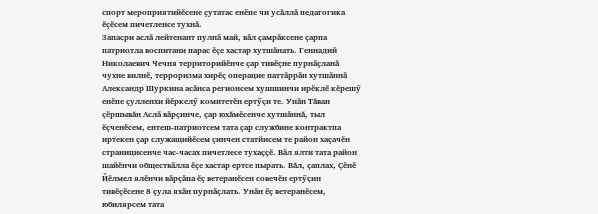спорт мероприятийӗсене ҫутатас енӗпе чи усӑллӑ педагогика ӗҫӗсем пичетленсе тухнӑ.
Запасри аслӑ лейтенант пулнӑ май, вӑл ҫамрӑксене ҫарпа патриотла воспитани парас ӗҫе хастар хутшӑнать. Геннадий Николаевич Чечня территорийӗнче ҫар тивӗҫне пурнӑҫланӑ чухне вилнӗ, терроризма хирӗç операцие паттӑррӑн хутшӑннӑ Александр Шуркина асӑнса регионсем хушшинчи ирӗклӗ кӗрешӳ енӗпе ҫулленхи йӗркелӳ комитетӗн ертӳçи те. Унӑн Тăван çӗршывăн Аслӑ вӑрҫинче, çар юхăмӗсенче хутшӑннă, тыл ӗҫченӗсем, ентеш-патриотсем тата ҫар службине контрактпа иртекен ҫар служащийӗсем ҫинчен статйисем те район хаҫачӗн страницисенче час-часах пичетлесе тухаççӗ. Вӑл ялти тата район шайӗнчи обществӑлла ӗҫе хастар ертсе пырать. Вăл, çаплах, Ҫӗнӗ Йӗлмел ялӗнчи вӑрҫӑпа ӗҫ ветеранӗсен совечӗн ертӳçин тивӗҫӗсене 8 ҫула яхӑн пурнӑҫлать. Унӑн ӗҫ ветеранӗсем, юбилярсем тата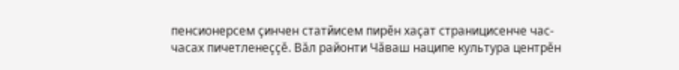пенсионерсем ҫинчен статйисем пирӗн хаҫат страницисенче час-часах пичетленеҫҫӗ. Вăл районти Чӑваш наципе культура центрӗн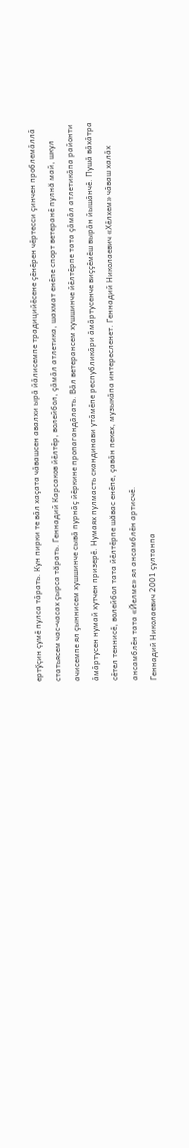ертӳçин çумӗ пулса тӑрать. Кун пирки те вӑл хаҫата чӑвашсен авалхи ырӑ йӑлисемпе традицийӗсене ҫӗнӗрен чӗртесси ҫинчен проблемӑллӑ статьясем час-часах ҫырса тăрать. Геннадий Карсаков йӗлтӗр, волейбол, ҫӑмӑл атлетика, шахмат енӗпе спорт ветеранӗ пулнă май, шкул ачисемпе ял ҫыннисем хушшинче сывӑ пурнӑҫ йӗркине пропагандӑлать. Вӑл ветерансем хушшинче йӗлтӗрпе тата ҫӑмӑл атлетикӑпа районти ӑмӑртусен нумай хутчен призерӗ. Нумаях пулмасть скандинави утӑмӗпе республикӑри ӑмӑртусенче виҫҫӗмӗш вырӑн йышӑнчӗ. Пушӑ вӑхӑтра сӗтел теннисӗ, волейбол тата йӗлтӗрпе шăвас енӗпе, ҫавӑн пекех, музыкӑпа интересленет. Геннадий Николаевич «Хӗлхем» чӑваш халӑх ансамблӗн тата «Йелме» ял ансамблӗн артисчӗ.
Геннадий Николаевич 2001 ҫултанпа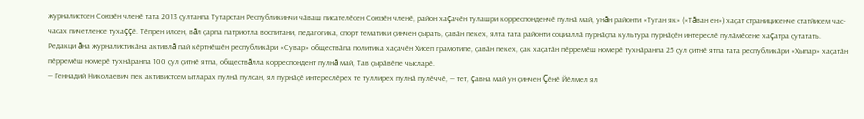журналистсен Союзӗн членӗ тата 2013 ҫултанпа Тутарстан Республикинчи чӑваш писателӗсен Союзӗн членӗ, район хаçачӗн тулашри корреспонденчӗ пулнӑ май, унăн районти «Туган як» («Тăван ен») хаҫат страницисенче статйисем час-часах пичетленсе тухаççӗ. Тӗпрен илсен, вăл ҫарпа патриотла воспитани, педагогика, спорт тематики ҫинчен ҫырать, ҫавӑн пекех, ялта тата районти социаллӑ пурнӑҫпа культура пурнӑҫӗн интереслӗ пулӑмӗсене хаçатра ҫутатать.
Редакци ăна журналистикӑна активлă пай кӗртнӗшӗн республикӑри «Сувар» обществӑпа политика хаҫачӗн Хисеп грамотипе, ҫавӑн пекех, ҫак хаҫатӑн пӗрремӗш номерӗ тухнӑранпа 25 ҫул ҫитнӗ ятпа тата республикӑри «Хыпар» хаҫатӑн пӗрремӗш номерӗ тухнӑранпа 100 ҫул ҫитнӗ ятпа, обществăлла корреспондент пулнă май, Тав ҫырӑвӗпе чысларӗ.
— Геннадий Николаевич пек активистсем ытларах пулнӑ пулсан, ял пурнӑҫӗ интереслӗрех те туллирех пулнӑ пулӗччӗ, — тет, çавна май ун ҫинчен Çӗнӗ Йӗлмел ял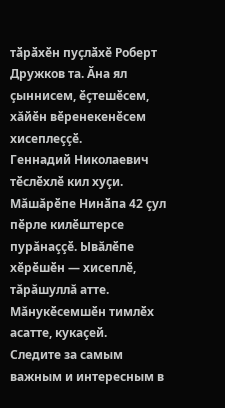тӑрӑхӗн пуҫлӑхӗ Роберт Дружков та. Ӑна ял ҫыннисем, ӗҫтешӗсем, хăйӗн вӗренекенӗсем хисеплеççӗ.
Геннадий Николаевич тӗслӗхлӗ кил хуçи. Мăшăрӗпе Нинӑпа 42 çул пӗрле килӗштерсе пурăнаççӗ. Ывăлӗпе хӗрӗшӗн — хисеплӗ, тăрăшуллă атте. Мăнукӗсемшӗн тимлӗх асатте, кукаçей.
Следите за самым важным и интересным в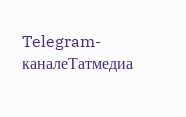Telegram-каналеТатмедиа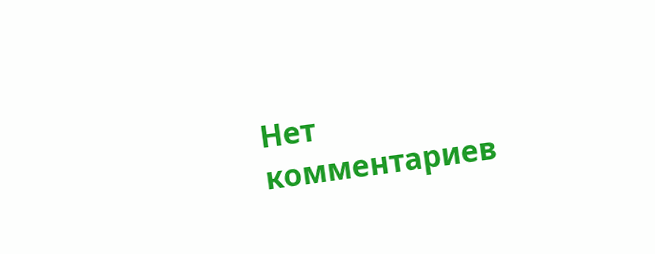Нет комментариев